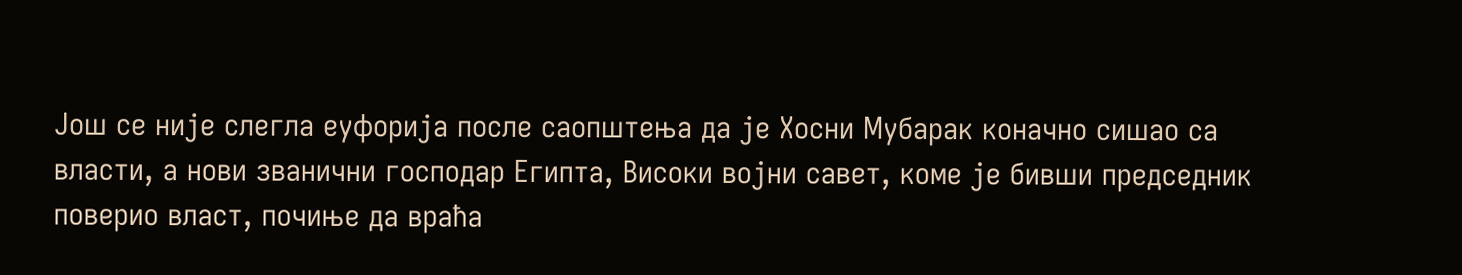Још се није слегла еуфорија после саопштења да је Хосни Мубарак коначно сишао са власти, а нови званични господар Египта, Високи војни савет, коме је бивши председник поверио власт, почиње да враћа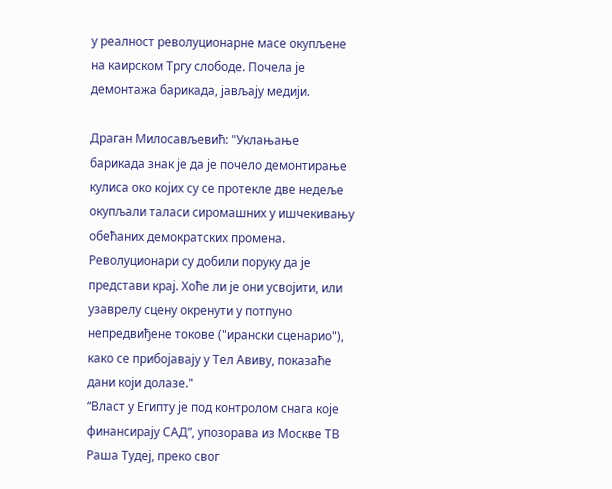у реалност револуционарне масе окупљене на каирском Тргу слободе. Почела је демонтажа барикада, јављају медији.

Драган Милосављевић: "Уклањање барикада знак је да је почело демонтирање кулиса око којих су се протекле две недеље окупљали таласи сиромашних у ишчекивању обећаних демократских промена. Револуционари су добили поруку да је представи крај. Хоће ли је они усвојити, или узаврелу сцену окренути у потпуно непредвиђене токове ("ирански сценарио"), како се прибојавају у Тел Авиву, показаће дани који долазе."
“Власт у Египту је под контролом снага које финансирају САД”, упозорава из Москве ТВ Раша Тудеј, преко свог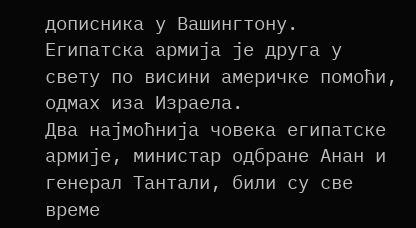дописника у Вашингтону. Египатска армија је друга у свету по висини америчке помоћи, одмах иза Израела.
Два најмоћнија човека египатске армије, министар одбране Анан и генерал Тантали, били су све време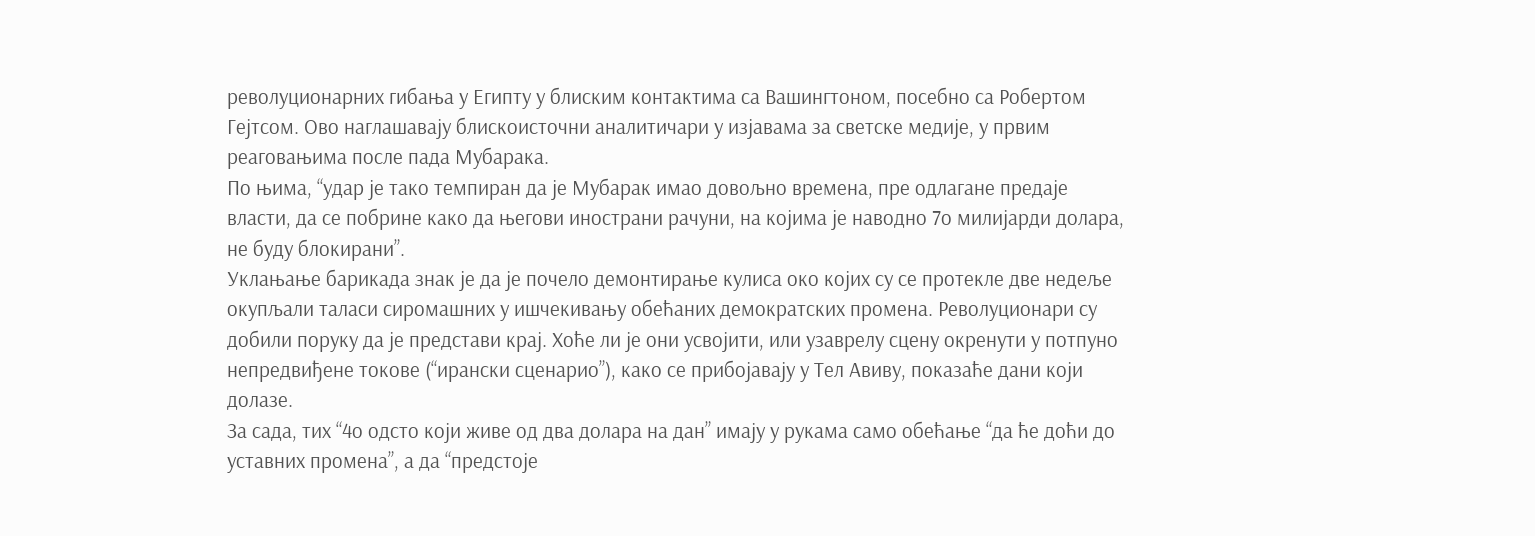револуционарних гибања у Египту у блиским контактима са Вашингтоном, посебно са Робертом Гејтсом. Ово наглашавају блискоисточни аналитичари у изјавама за светске медије, у првим реаговањима после пада Мубарака.
По њима, “удар је тако темпиран да је Мубарак имао довољно времена, пре одлагане предаје власти, да се побрине како да његови инострани рачуни, на којима је наводно 7о милијарди долара, не буду блокирани”.
Уклањање барикада знак је да је почело демонтирање кулиса око којих су се протекле две недеље окупљали таласи сиромашних у ишчекивању обећаних демократских промена. Револуционари су добили поруку да је представи крај. Хоће ли је они усвојити, или узаврелу сцену окренути у потпуно непредвиђене токове (“ирански сценарио”), како се прибојавају у Тел Авиву, показаће дани који долазе.
За сада, тих “4о одсто који живе од два долара на дан” имају у рукама само обећање “да ће доћи до уставних промена”, а да “предстоје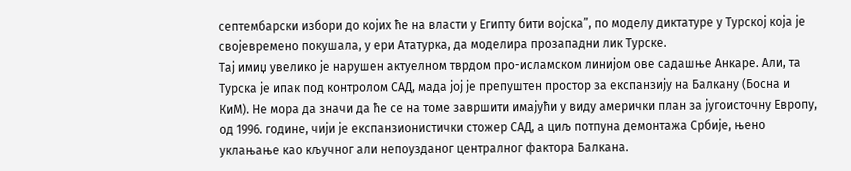септембарски избори до којих ће на власти у Египту бити војска”, по моделу диктатуре у Турској која је својевремено покушала, у ери Ататурка, да моделира прозападни лик Турске.
Тај имиџ увелико је нарушен актуелном тврдом про-исламском линијом ове садашње Анкаре. Али, та Турска је ипак под контролом САД, мада јој је препуштен простор за експанзију на Балкану (Босна и КиМ). Не мора да значи да ће се на томе завршити имајући у виду амерички план за југоисточну Европу, од 1996. године, чији је експанзионистички стожер САД, а циљ потпуна демонтажа Србије, њено уклањање као кључног али непоузданог централног фактора Балкана.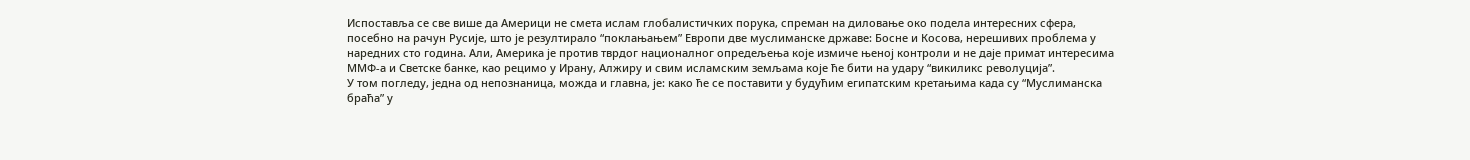Испоставља се све више да Америци не смета ислам глобалистичких порука, спреман на диловање око подела интересних сфера, посебно на рачун Русије, што је резултирало “поклањањем” Европи две муслиманске државе: Босне и Косова, нерешивих проблема у наредних сто година. Али, Америка је против тврдог националног опредељења које измиче њеној контроли и не даје примат интересима ММФ-а и Светске банке, као рецимо у Ирану, Алжиру и свим исламским земљама које ће бити на удару “викиликс револуција”.
У том погледу, једна од непознаница, можда и главна, је: како ће се поставити у будућим египатским кретањима када су “Муслиманска браћа” у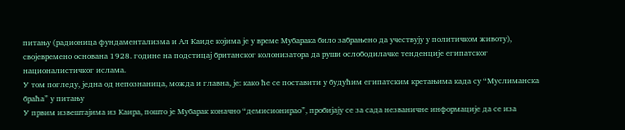питању (радионица фундаментализма и Ал Каиде којима је у време Мубарака било забрањено да учествују у политичком животу), својевремено основана 1928. године на подстицај британског колонизатора да руши ослободилачке тенденције египатског националистичког ислама.
У том погледу, једна од непознаница, можда и главна, је: како ће се поставити у будућим египатским кретањима када су “Муслиманска браћа” у питању
У првим извештајима из Каира, пошто је Мубарак коначно “демисионирао”, пробијају се за сада незваничне информације да се иза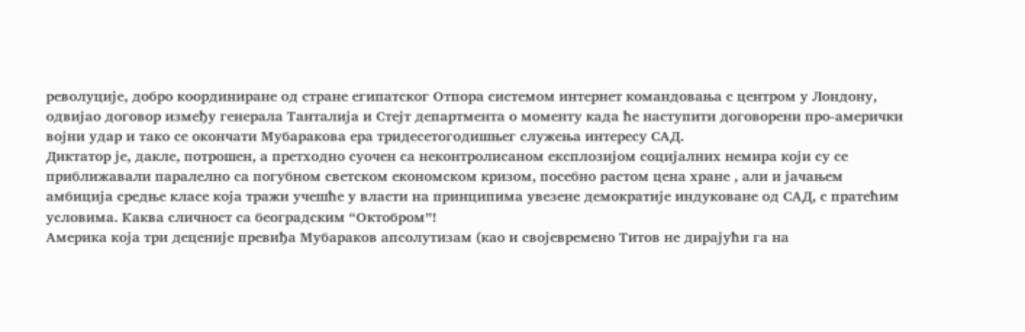револуције, добро координиране од стране египатског Отпора системом интернет командовања с центром у Лондону, одвијао договор између генерала Танталија и Стејт департмента о моменту када ће наступити договорени про-амерички војни удар и тако се окончати Мубаракова ера тридесетогодишњег служења интересу САД.
Диктатор је, дакле, потрошен, а претходно суочен са неконтролисаном експлозијом социјалних немира који су се приближавали паралелно са погубном светском економском кризом, посебно растом цена хране , али и јачањем амбиција средње класе која тражи учешће у власти на принципима увезене демократије индуковане од САД, с пратећим условима. Каква сличност са београдским “Октобром”!
Америка која три деценије превиђа Мубараков апсолутизам (као и својевремено Титов не дирајући га на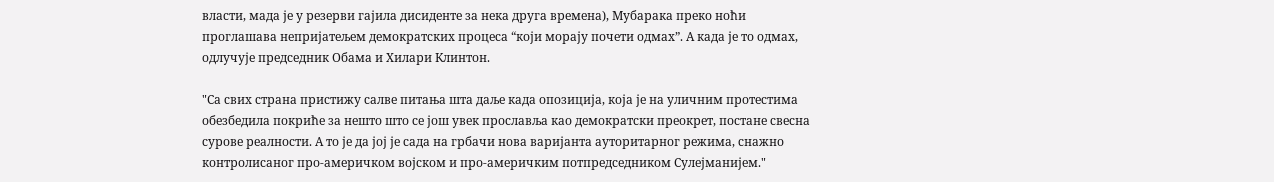власти, мада је у резерви гајила дисиденте за нека друга времена), Мубарака преко ноћи проглашава непријатељем демократских процеса “који морају почети одмах”. А када је то одмах, одлучује председник Обама и Хилари Клинтон.

"Са свих страна пристижу салве питања шта даље када опозиција, која је на уличним протестима обезбедила покриће за нешто што се још увек прославља као демократски преокрет, постане свесна сурове реалности. А то је да јој је сада на грбачи нова варијанта ауторитарног режима, снажно контролисаног про-америчком војском и про-америчким потпредседником Сулејманијем."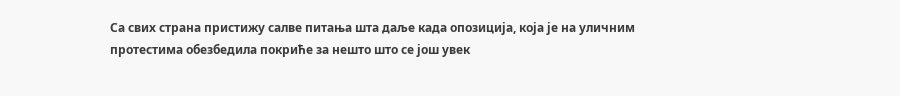Са свих страна пристижу салве питања шта даље када опозиција, која је на уличним протестима обезбедила покриће за нешто што се још увек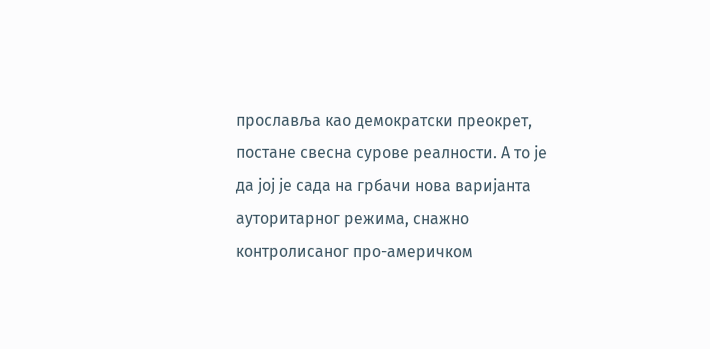прославља као демократски преокрет, постане свесна сурове реалности. А то је да јој је сада на грбачи нова варијанта ауторитарног режима, снажно контролисаног про-америчком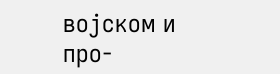војском и про-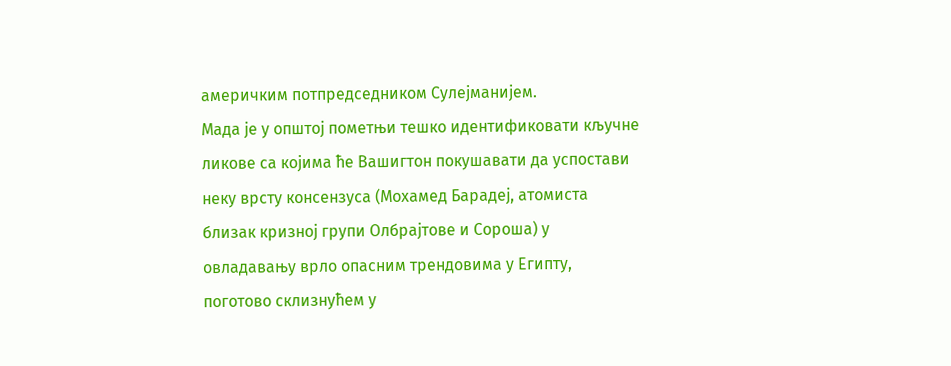америчким потпредседником Сулејманијем.
Мада је у општој пометњи тешко идентификовати кључне ликове са којима ће Вашигтон покушавати да успостави неку врсту консензуса (Мохамед Барадеј, атомиста близак кризној групи Олбрајтове и Сороша) у овладавању врло опасним трендовима у Египту, поготово склизнућем у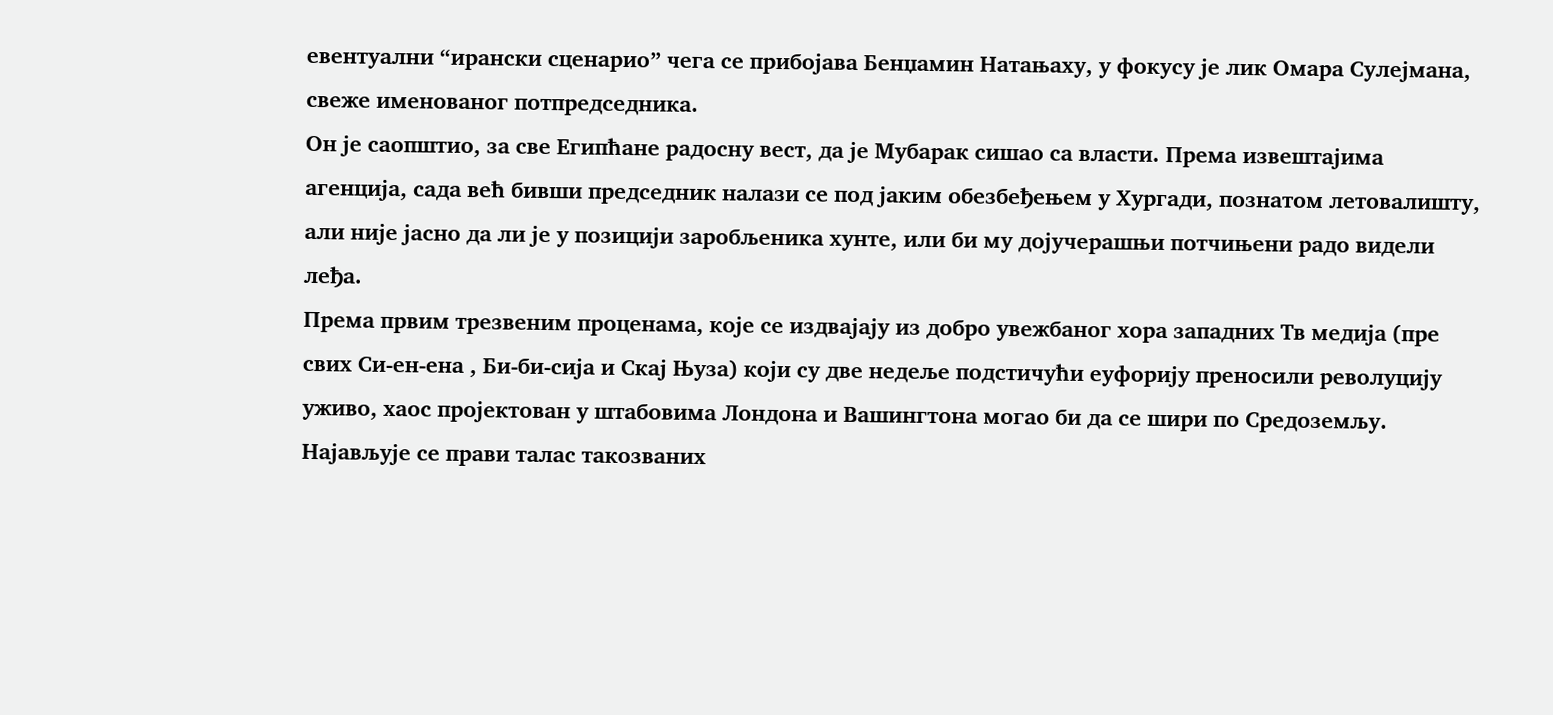евентуални “ирански сценарио” чега се прибојава Бенџамин Натањаху, у фокусу је лик Омара Сулејмана, свеже именованог потпредседника.
Он је саопштио, за све Египћане радосну вест, да је Мубарак сишао са власти. Према извештајима агенција, сада већ бивши председник налази се под јаким обезбеђењем у Хургади, познатом летовалишту, али није јасно да ли је у позицији заробљеника хунте, или би му дојучерашњи потчињени радо видели леђа.
Према првим трезвеним проценама, које се издвајају из добро увежбаног хора западних Тв медија (пре свих Си-ен-ена , Би-би-сија и Скај Њуза) који су две недеље подстичући еуфорију преносили револуцију уживо, хаос пројектован у штабовима Лондона и Вашингтона могао би да се шири по Средоземљу.
Најављује се прави талас такозваних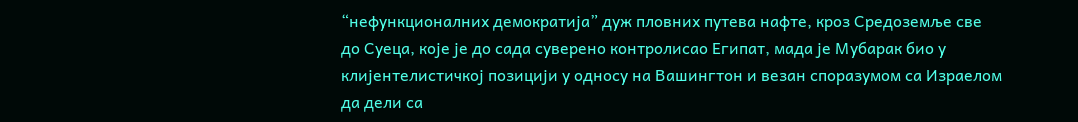“нефункционалних демократија” дуж пловних путева нафте, кроз Средоземље све до Суеца, које је до сада суверено контролисао Египат, мада је Мубарак био у клијентелистичкој позицији у односу на Вашингтон и везан споразумом са Израелом да дели са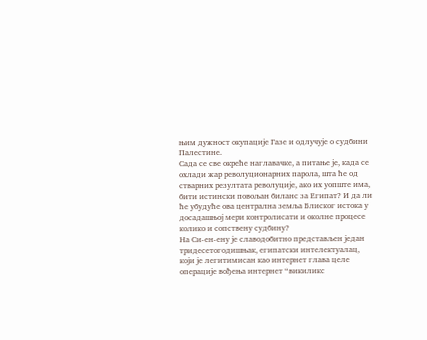њим дужност окупације Газе и одлучује о судбини Палестине.
Сада се све окреће наглавачке, а питање је, када се охлади жар револуционарних парола, шта ће од стварних резултата револуције, ако их уопште има, бити истински повољан биланс за Египат? И да ли ће убудуће ова централна земља Блиског истока у досадашњој мери контролисати и околне процесе колико и сопствену судбину?
На Си-ен-ену је славодобитно представљен један тридесетогодишњак, египатски интелектуалац, који је легитимисан као интернет глава целе операције вођења интернет “викиликс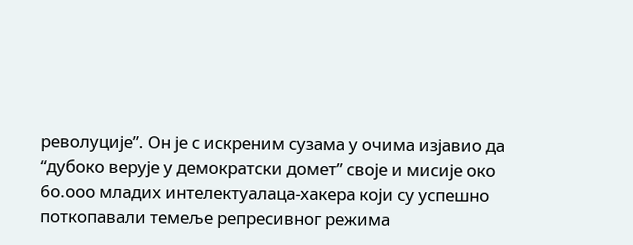револуције”. Он је с искреним сузама у очима изјавио да “дубоко верује у демократски домет” своје и мисије око 6о.ооо младих интелектуалаца-хакера који су успешно поткопавали темеље репресивног режима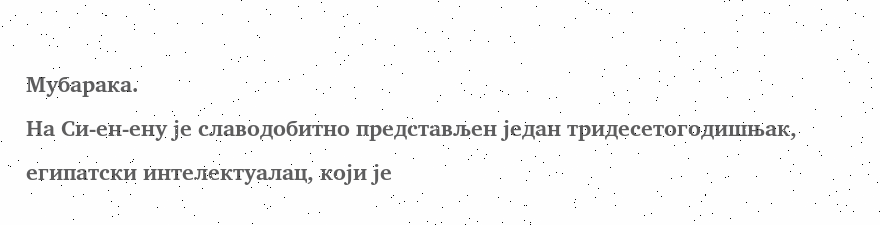Мубарака.
На Си-ен-ену је славодобитно представљен један тридесетогодишњак, египатски интелектуалац, који је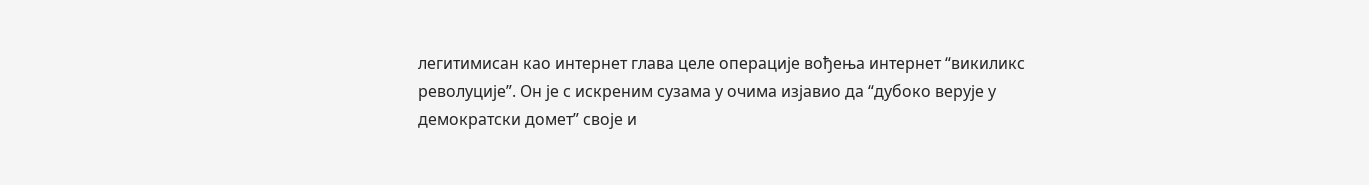легитимисан као интернет глава целе операције вођења интернет “викиликс револуције”. Он је с искреним сузама у очима изјавио да “дубоко верује у демократски домет” своје и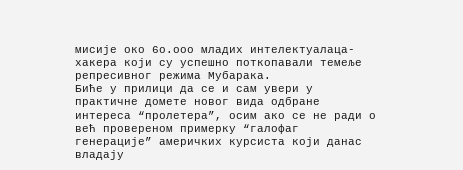мисије око 6о.ооо младих интелектуалаца-хакера који су успешно поткопавали темеље репресивног режима Мубарака.
Биће у прилици да се и сам увери у практичне домете новог вида одбране интереса “пролетера”, осим ако се не ради о већ провереном примерку “галофаг генерације” америчких курсиста који данас владају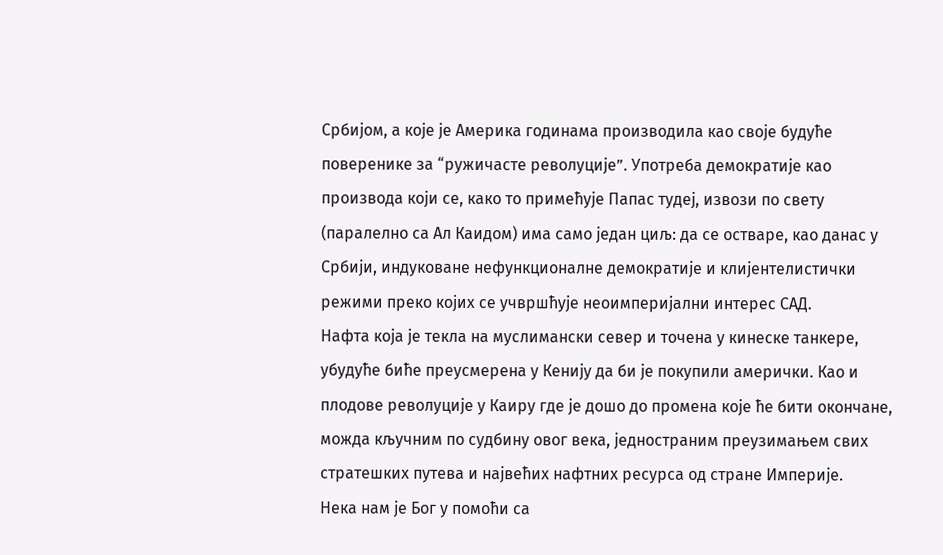Србијом, а које је Америка годинама производила као своје будуће поверенике за “ружичасте револуције”. Употреба демократије као производа који се, како то примећује Папас тудеј, извози по свету (паралелно са Ал Каидом) има само један циљ: да се остваре, као данас у Србији, индуковане нефункционалне демократије и клијентелистички режими преко којих се учвршћује неоимперијални интерес САД.
Нафта која је текла на муслимански север и точена у кинеске танкере, убудуће биће преусмерена у Кенију да би је покупили амерички. Као и плодове револуције у Каиру где је дошо до промена које ће бити окончане, можда кључним по судбину овог века, једностраним преузимањем свих стратешких путева и највећих нафтних ресурса од стране Империје.
Нека нам је Бог у помоћи са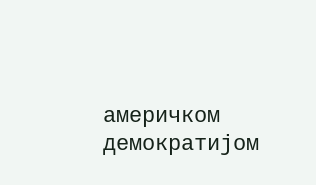америчком демократијом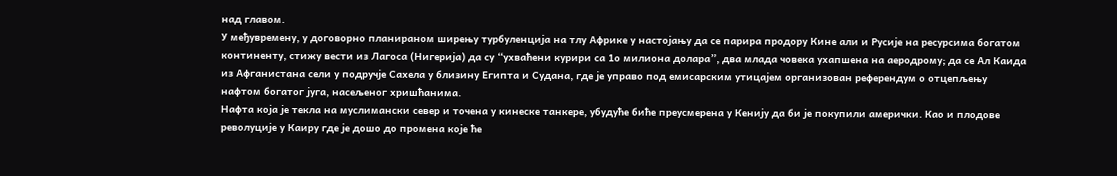над главом.
У међувремену, у договорно планираном ширењу турбуленција на тлу Африке у настојању да се парира продору Кине али и Русије на ресурсима богатом континенту, стижу вести из Лагоса (Нигерија) да су “ухваћени курири са 1о милиона долара”, два млада човека ухапшена на аеродрому; да се Ал Каида из Афганистана сели у подручје Сахела у близину Египта и Судана, где је управо под емисарским утицајем организован референдум о отцепљењу нафтом богатог југа, насељеног хришћанима.
Нафта која је текла на муслимански север и точена у кинеске танкере, убудуће биће преусмерена у Кенију да би је покупили амерички. Као и плодове револуције у Каиру где је дошо до промена које ће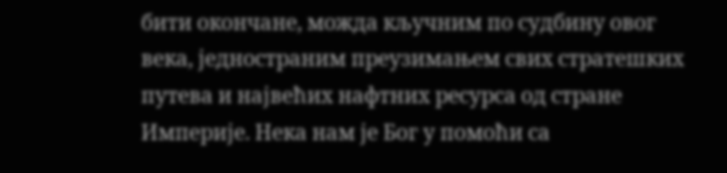бити окончане, можда кључним по судбину овог века, једностраним преузимањем свих стратешких путева и највећих нафтних ресурса од стране Империје. Нека нам је Бог у помоћи са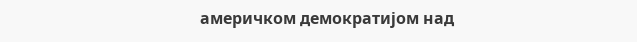америчком демократијом над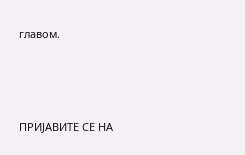главом.




ПРИЈАВИТЕ СЕ НА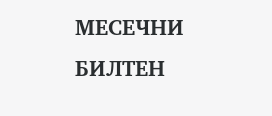МЕСЕЧНИ БИЛТЕН